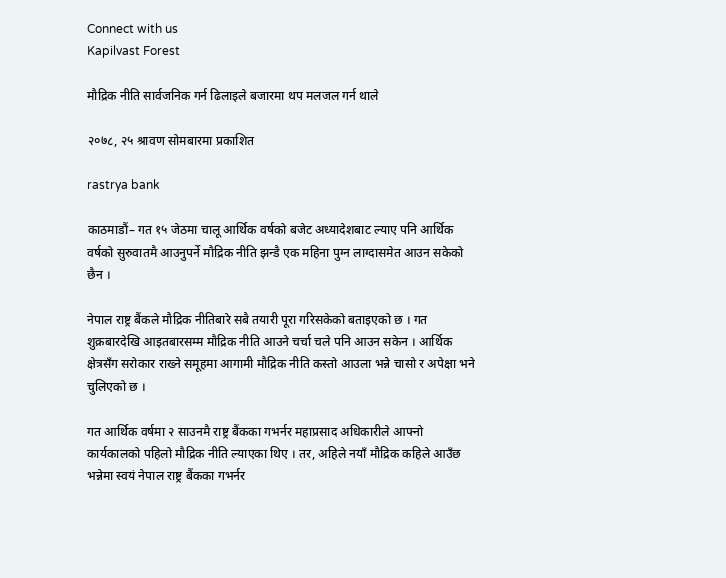Connect with us
Kapilvast Forest

मौद्रिक नीति सार्वजनिक गर्न ढिलाइले बजारमा थप मलजल गर्न थाले

२०७८, २५ श्रावण सोमबारमा प्रकाशित

rastrya bank

काठमाडौं– गत १५ जेठमा चालू आर्थिक वर्षको बजेट अध्यादेशबाट ल्याए पनि आर्थिक वर्षको सुरुवातमै आउनुपर्ने मौद्रिक नीति झन्डै एक महिना पुग्न लाग्दासमेत आउन सकेको छैन ।

नेपाल राष्ट्र बैंकले मौद्रिक नीतिबारे सबै तयारी पूरा गरिसकेको बताइएको छ । गत शुक्रबारदेखि आइतबारसम्म मौद्रिक नीति आउने चर्चा चले पनि आउन सकेन । आर्थिक क्षेत्रसँग सरोकार राख्ने समूहमा आगामी मौद्रिक नीति कस्तो आउला भन्ने चासो र अपेक्षा भने चुलिएको छ ।

गत आर्थिक वर्षमा २ साउनमै राष्ट्र बैंकका गभर्नर महाप्रसाद अधिकारीले आफ्नो कार्यकालको पहिलो मौद्रिक नीति ल्याएका थिए । तर, अहिले नयाँ मौद्रिक कहिले आउँछ भन्नेमा स्वयं नेपाल राष्ट्र बैंकका गभर्नर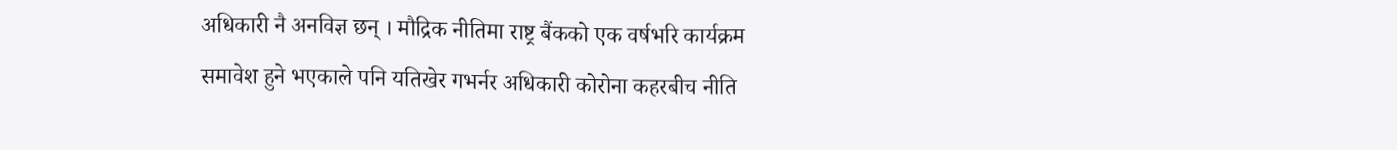अधिकारी नै अनविज्ञ छन् । मौद्रिक नीतिमा राष्ट्र बैंकको एक वर्षभरि कार्यक्रम समावेश हुने भएकाले पनि यतिखेर गभर्नर अधिकारी कोरोना कहरबीच नीति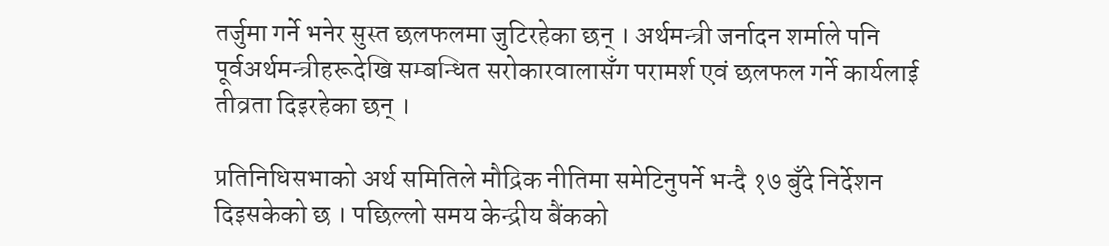तर्जुमा गर्ने भनेर सुस्त छलफलमा जुटिरहेका छन् । अर्थमन्त्री जर्नादन शर्माले पनि पूर्वअर्थमन्त्रीहरूदेखि सम्बन्धित सरोकारवालासँग परामर्श एवं छलफल गर्ने कार्यलाई तीव्रता दिइरहेका छन् ।

प्रतिनिधिसभाको अर्थ समितिले मौद्रिक नीतिमा समेटिनुपर्ने भन्दै १७ बुँदे निर्देशन दिइसकेको छ । पछिल्लो समय केन्द्रीय बैंकको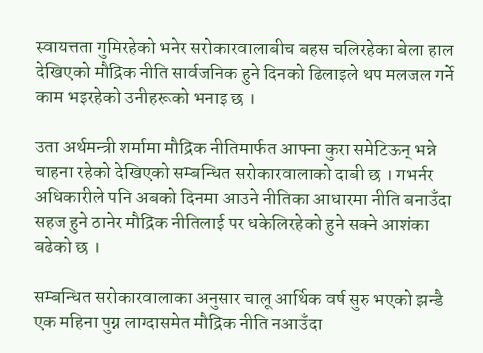स्वायत्तता गुमिरहेको भनेर सरोकारवालाबीच बहस चलिरहेका बेला हाल देखिएको मौद्रिक नीति सार्वजनिक हुने दिनको ढिलाइले थप मलजल गर्ने काम भइरहेको उनीहरूको भनाइ छ ।

उता अर्थमन्त्री शर्मामा मौद्रिक नीतिमार्फत आफ्ना कुरा समेटिऊन् भन्ने चाहना रहेको देखिएको सम्बन्धित सरोकारवालाको दाबी छ । गभर्नर अधिकारीले पनि अबको दिनमा आउने नीतिका आधारमा नीति बनाउँदा सहज हुने ठानेर मौद्रिक नीतिलाई पर धकेलिरहेको हुने सक्ने आशंका बढेको छ ।

सम्बन्धित सरोकारवालाका अनुसार चालू आर्थिक वर्ष सुरु भएको झन्डै एक महिना पुग्न लाग्दासमेत मौद्रिक नीति नआउँदा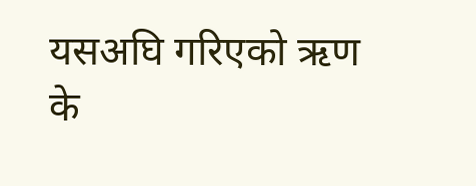यसअघि गरिएको ऋण के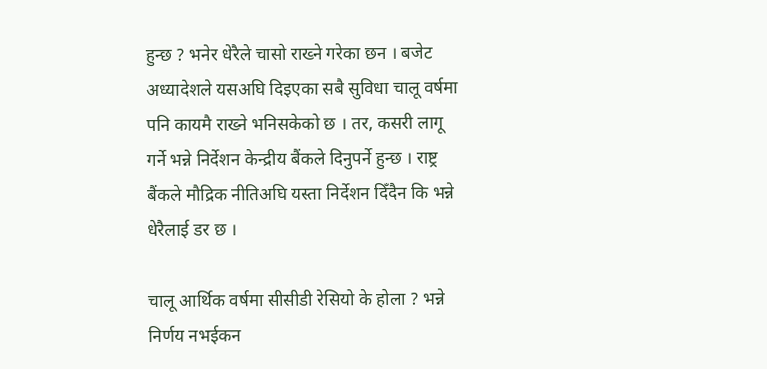हुन्छ ? भनेर धेरैले चासो राख्ने गरेका छन । बजेट अध्यादेशले यसअघि दिइएका सबै सुविधा चालू वर्षमा पनि कायमै राख्ने भनिसकेको छ । तर, कसरी लागू गर्ने भन्ने निर्देशन केन्द्रीय बैंकले दिनुपर्ने हुन्छ । राष्ट्र बैंकले मौद्रिक नीतिअघि यस्ता निर्देशन दिँदैन कि भन्ने धेरैलाई डर छ ।

चालू आर्थिक वर्षमा सीसीडी रेसियो के होला ? भन्ने निर्णय नभईकन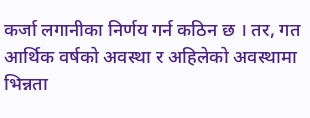कर्जा लगानीका निर्णय गर्न कठिन छ । तर, गत आर्थिक वर्षको अवस्था र अहिलेको अवस्थामा भिन्नता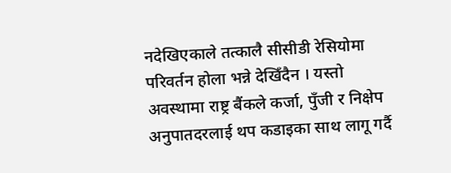नदेखिएकाले तत्कालै सीसीडी रेसियोमा परिवर्तन होला भन्ने देखिँदैन । यस्तो अवस्थामा राष्ट्र बैंकले कर्जा, पुँजी र निक्षेप अनुपातदरलाई थप कडाइका साथ लागू गर्दै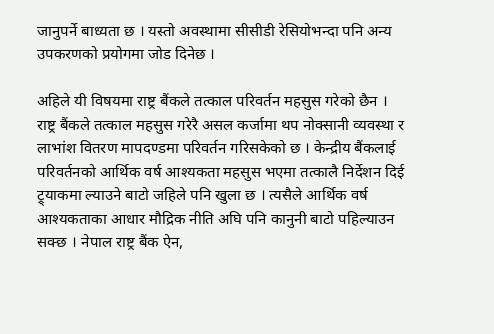जानुपर्ने बाध्यता छ । यस्तो अवस्थामा सीसीडी रेसियोभन्दा पनि अन्य उपकरणको प्रयोगमा जोड दिनेछ ।

अहिले यी विषयमा राष्ट्र बैंकले तत्काल परिवर्तन महसुस गरेको छैन । राष्ट्र बैंकले तत्काल महसुस गरेरै असल कर्जामा थप नोक्सानी व्यवस्था र लाभांश वितरण मापदण्डमा परिवर्तन गरिसकेको छ । केन्द्रीय बैंकलाई परिवर्तनको आर्थिक वर्ष आश्यकता महसुस भएमा तत्कालै निर्देशन दिई ट्र्याकमा ल्याउने बाटो जहिले पनि खुला छ । त्यसैले आर्थिक वर्ष आश्यकताका आधार मौद्रिक नीति अघि पनि कानुनी बाटो पहिल्याउन सक्छ । नेपाल राष्ट्र बैंक ऐन,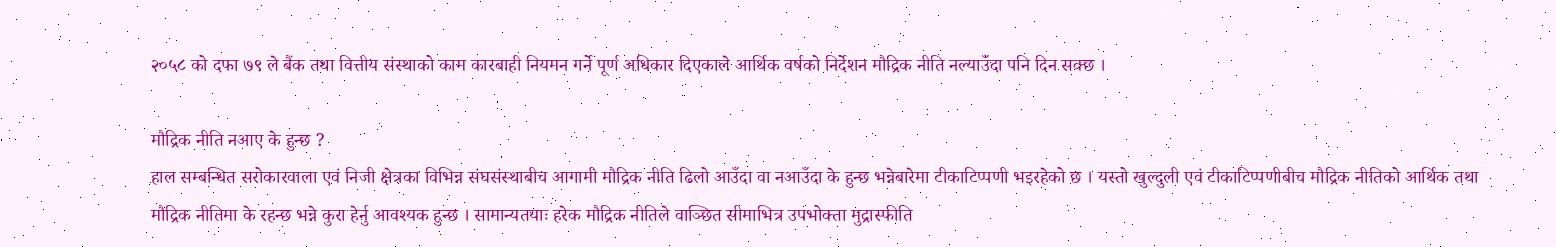२०५८ को दफा ७९ ले बैंक तथा वित्तीय संस्थाको काम कारबाही नियमन गर्ने पूर्ण अधिकार दिएकाले आर्थिक वर्षको निर्देशन मौद्रिक नीति नल्याउँदा पनि दिन सक्छ ।

मौद्रिक नीति नआए के हुन्छ ?
हाल सम्बन्धित सरोकारवाला एवं निजी क्षेत्रका विभिन्न संघसंस्थाबीच आगामी मौद्रिक नीति ढिलो आउँदा वा नआउँदा के हुन्छ भन्नेबारेमा टीकाटिप्पणी भइरहेको छ । यस्तो खुल्दुली एवं टीकाटिप्पणीबीच मौद्रिक नीतिको आर्थिक तथा मौद्रिक नीतिमा के रहन्छ भन्ने कुरा हेर्नु आवश्यक हुन्छ । सामान्यतयाः हरेक मौद्रिक नीतिले वाञ्छित सीमाभित्र उपभोक्ता मुद्रास्फीति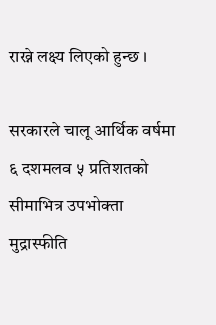राख्ने लक्ष्य लिएको हुन्छ ।

सरकारले चालू आर्थिक वर्षमा ६ दशमलव ५ प्रतिशतको सीमाभित्र उपभोक्ता मुद्रास्फीति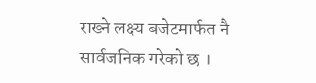राख्ने लक्ष्य बजेटमार्फत नै सार्वजनिक गरेको छ ।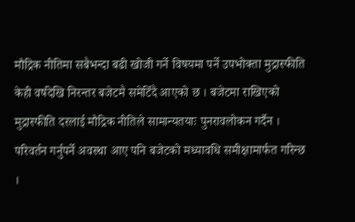मौद्रिक नीतिमा सबैभन्दा बढी खोजी गर्ने विषयमा पर्ने उपभोक्ता मुद्रास्फीति केही वर्षदेखि निरन्तर बजेटमै समेटिँदै आएको छ । बजेटमा राखिएको मुद्रास्फीति दरलाई मौद्रिक नीतिले सामान्यतयाः पुनरावलोकन गर्दैन । परिवर्तन गर्नुपर्ने अवस्था आए पनि बजेटको मध्यावधि समीक्षामार्फत गरिन्छ ।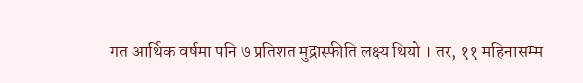गत आर्थिक वर्षमा पनि ७ प्रतिशत मुद्रास्फीति लक्ष्य थियो । तर, ११ महिनासम्म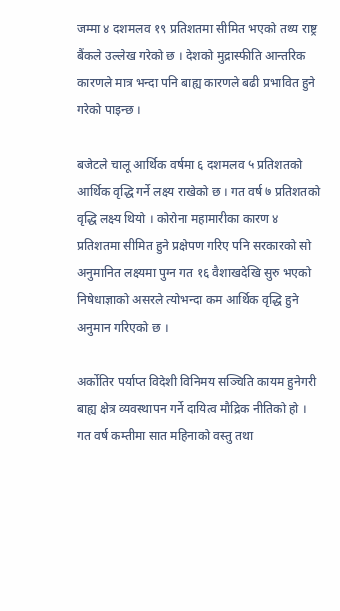जम्मा ४ दशमलव १९ प्रतिशतमा सीमित भएको तथ्य राष्ट्र बैंकले उल्लेख गरेको छ । देशको मुद्रास्फीति आन्तरिक कारणले मात्र भन्दा पनि बाह्य कारणले बढी प्रभावित हुने गरेको पाइन्छ ।

बजेटले चालू आर्थिक वर्षमा ६ दशमलव ५ प्रतिशतको आर्थिक वृद्धि गर्ने लक्ष्य राखेको छ । गत वर्ष ७ प्रतिशतको वृद्धि लक्ष्य थियो । कोरोना महामारीका कारण ४ प्रतिशतमा सीमित हुने प्रक्षेपण गरिए पनि सरकारको सो अनुमानित लक्ष्यमा पुग्न गत १६ वैशाखदेखि सुरु भएको निषेधाज्ञाको असरले त्योभन्दा कम आर्थिक वृद्धि हुने अनुमान गरिएको छ ।

अर्कोतिर पर्याप्त विदेशी विनिमय सञ्चिति कायम हुनेगरी बाह्य क्षेत्र व्यवस्थापन गर्ने दायित्व मौद्रिक नीतिको हो । गत वर्ष कम्तीमा सात महिनाको वस्तु तथा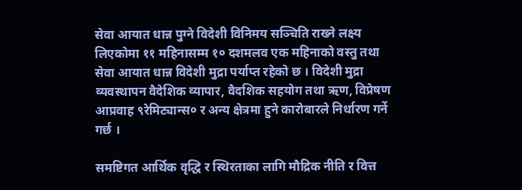सेवा आयात धान्न पुग्ने विदेशी विनिमय सञ्चिति राख्ने लक्ष्य लिएकोमा ११ महिनासम्म १० दशमलव एक महिनाको वस्तु तथा सेवा आयात धान्न विदेशी मुद्रा पर्याप्त रहेको छ । विदेशी मुद्रा व्यवस्थापन वैदेशिक व्यापार, वैदशिक सहयोग तथा ऋण, विप्रेषण आप्रवाह ९रेमिट्यान्स० र अन्य क्षेत्रमा हुने कारोबारले निर्धारण गर्ने गर्छ ।

समष्टिगत आर्थिक वृद्धि र स्थिरताका लागि मौद्रिक नीति र वित्त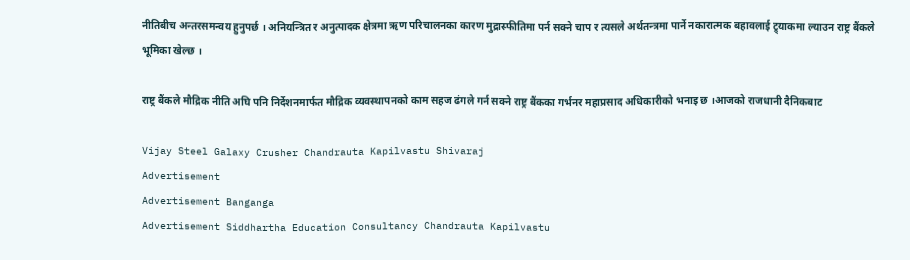नीतिबीच अन्तरसमन्वय हुनुपर्छ । अनियन्त्रित र अनुत्पादक क्षेत्रमा ऋण परिचालनका कारण मुद्रास्फीतिमा पर्न सक्ने चाप र त्यसले अर्थतन्त्रमा पार्ने नकारात्मक बहावलाई ट्र्याकमा ल्याउन राष्ट्र बैंकले भूमिका खेल्छ ।

राष्ट्र बैंकले मौद्रिक नीति अघि पनि निर्देशनमार्फत मौद्रिक व्यवस्थापनको काम सहज ढंगले गर्न सक्ने राष्ट्र बैंकका गर्भनर महाप्रसाद अधिकारीको भनाइ छ ।आजको राजधानी दैनिकबाट

Vijay Steel Galaxy Crusher Chandrauta Kapilvastu Shivaraj
Advertisement
Advertisement Banganga
Advertisement Siddhartha Education Consultancy Chandrauta Kapilvastu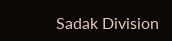Sadak Division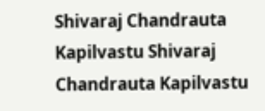Shivaraj Chandrauta Kapilvastu Shivaraj Chandrauta Kapilvastu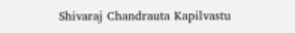Shivaraj Chandrauta Kapilvastu